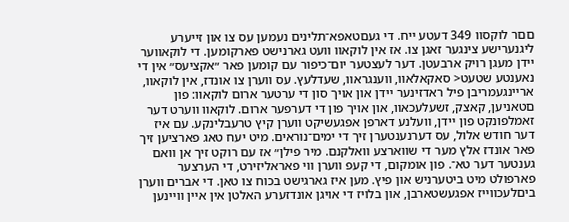םםר לוקסװ 349 דעטע ײח. די געםטאפא־תלינים נעמען עס צו און זייערע ליגנערישע צינגער זאגן צו. אז אין לוקאװ װעט גארנישט פארקומען. די לוקאװער יידן מעגן רױק ארבעטן. דער לעצטער יום־כיפור עם קומען פאר ״אקציעס״ אין די נאענטע שטעט< סאקאלאװ, װענגראװ, שעדלעץ. עס װערן צו אונדז, אין לוקאװ, ארײנגעמריבן פיל ראדזינער ײדן און אויך סון די ערטער ארום לוקאװ: פון םטאניען, קאצק, זשעלעכאװ, און אויך פון די דערפער ארום. לוקאװ װערט דער זאמלפונקט פון ײדן, װעלנע דארפן אפגעשיקט װערן קיץ טרעבלינקע. עם איז דער חודש אלול, עס דערנענטערן זיך די ימים־נוראים. מיט יעח טאג פארציען זיך פאר אונדז אלץ מער די שװארצע װאלקנם. מיר פילן״ אז עם רוקט זיך אן װאם גענטער דער טא־. פון אומקום, די קעפ װערן װי פאראליזירט, די הערצער פארפולט מיט ביטערניש און פיץ. מען איז גארגישט בכוח צו טאן. די אברים װערן ביםלעכװײז אפגעשטארבן, און בלויז די אויגן אונדזערע האלטן אין אײן װײנען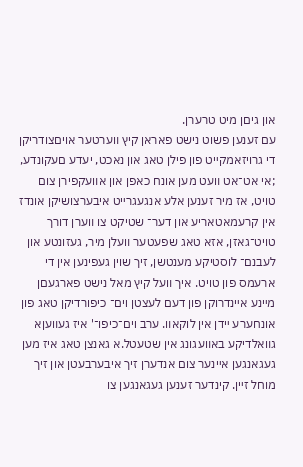און גיםן מיט טרערן.
עם זענען פשוט נישט פאראן קיץ װערטער אויםצודריקן די גרויזאמקײט פון פילן טאג און נאכט, יעדע םעקונדע, ;אי אט־אט װעט מען אונח כאפן און אװעקפירן צום טויט, אז מיר זענען אלע אנגעגרײט איבערצושיקן אונדז אין קרעמאטאריע און דער־ שטיקט צו װערן דורך טויט־גאזן, אזא טאג שפעטער װעלן מיר, געזונטע און לעבנם־ לוסטיקע מענטשן, זיך שוין געפינען אין די ארעמס פון טויט. איך װעל קיץ מאל נישט פארגעםן מײנע אײנדרוקן פון דעם לעצטן ױם־ כיפורדיקן טאג פון אונחערע ײדן אין לוקאװ. ערב ױם־כיפו־' איז געװעןא גװאלדיקע באװעגונג אין שטעטל.א גאנצן טאג איז מען געגאנגען אײנער צום אנדערן זיך איבערבעטן און זיך מוחל זײן. קינדער זענען געגאנגען צו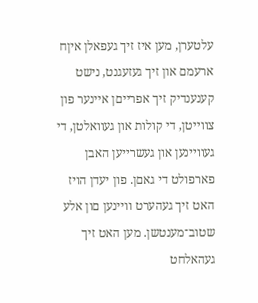עלטערן, מען איז זיך געפאלן איןח ארעמם און זיך געזעגנט, נישט קענענדיק זיך אפרײםן אײנער פון צװײטן, די קולות און געװאלטן, די געװײנען און געשרײען האבן פארפולט די גאםן. פון יעדן הויז האט זיך געהערט וױינען םון אלע שטוב־מענטשן. מען האט זיך געהאלחט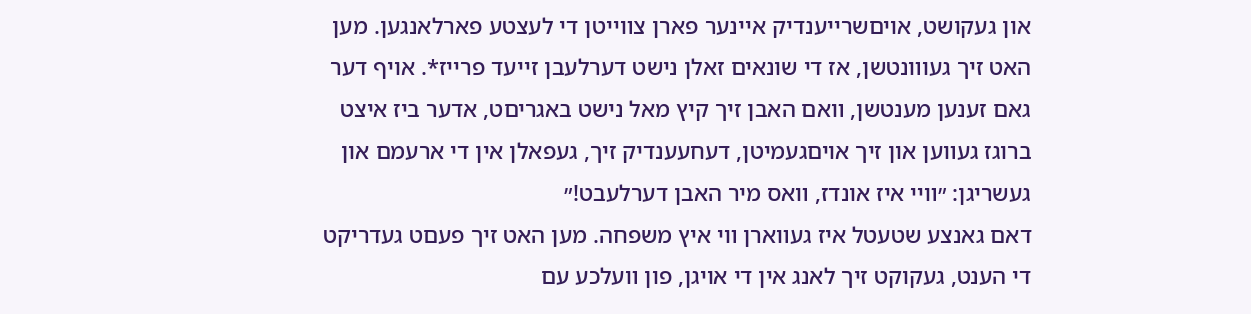און געקושט, אויםשרײענדיק אײנער פארן צװײטן די לעצטע פארלאנגען. מען האט זיך געוװנטשן, אז די שונאים זאלן נישט דערלעבן זײעד פרײז*. אויף דער גאם זענען מענטשן, װאם האבן זיך קיץ מאל נישט באגריםט, אדער ביז איצט ברוגז געװען און זיך אויםגעמיטן, דעחעענדיק זיך, געפאלן אין די ארעמם און געשריגן: ״װײ איז אונדז, װאס מיר האבן דערלעבט!״
דאם גאנצע שטעטל איז געװארן װי איץ משפחה. מען האט זיך פעםט געדריקט די הענט, געקוקט זיך לאנג אין די אויגן, פון װעלכע עם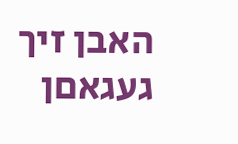האבן זיך געגאםן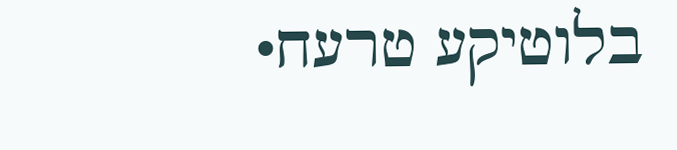בלוטיקע טרעח•